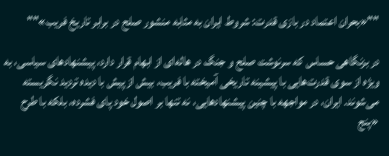""«بحران اعتماد در بازی قدرت: شروط ایران به مثابه منشور صلح در برابر تاریخ فریب»""

در بزنگاهی حساس که سرنوشت صلح و جنگ در هاله‌ای از ابهام قرار دارد، پیشنهادهای سیاسی، به ویژه از سوی قدرت‌هایی با پیشینه تاریخی آمیخته با فریب، بیش از پیش با دیده تردید نگریسته می‌شوند. ایران، در مواجهه با چنین پیشنهادهایی، نه تنها بر اصول خود پای فشرده، بلکه با طرح «پنج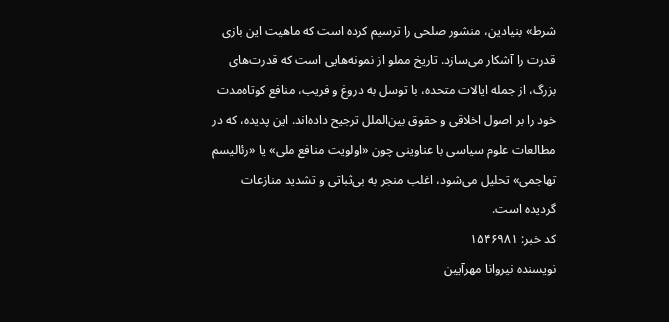شرط» بنیادین، منشور صلحی را ترسیم کرده است که ماهیت این بازی قدرت را آشکار می‌سازد. تاریخ مملو از نمونه‌هایی است که قدرت‌های بزرگ، از جمله ایالات متحده، با توسل به دروغ و فریب، منافع کوتاه‌مدت خود را بر اصول اخلاقی و حقوق بین‌الملل ترجیح داده‌اند. این پدیده، که در مطالعات علوم سیاسی با عناوینی چون «اولویت منافع ملی» یا «رئالیسم تهاجمی» تحلیل می‌شود، اغلب منجر به بی‌ثباتی و تشدید منازعات گردیده است.
کد خبر: ۱۵۴۶۹۸۱
نویسنده نیروانا مهرآیین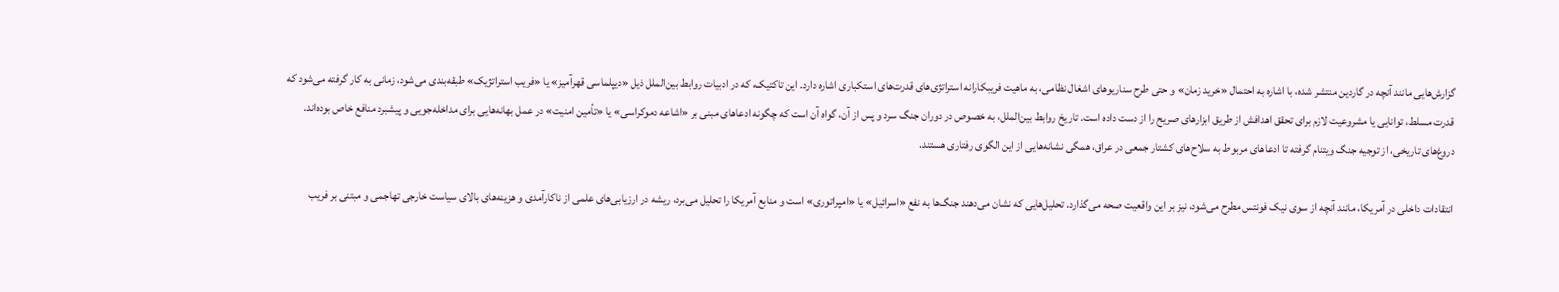گزارش‌هایی مانند آنچه در گاردین منتشر شده، با اشاره به احتمال «خرید زمان» و حتی طرح سناریوهای اشغال نظامی، به ماهیت فریبکارانه استراتژی‌های قدرت‌های استکباری اشاره دارد. این تاکتیک، که در ادبیات روابط بین‌الملل ذیل «دیپلماسی قهرآمیز» یا «فریب استراتژیک» طبقه‌بندی می‌شود، زمانی به کار گرفته می‌شود که قدرت مسلط، توانایی یا مشروعیت لازم برای تحقق اهدافش از طریق ابزارهای صریح را از دست داده است. تاریخ روابط بین‌الملل، به خصوص در دوران جنگ سرد و پس از آن، گواه آن است که چگونه ادعاهای مبنی بر «اشاعه دموکراسی» یا «تأمین امنیت» در عمل بهانه‌هایی برای مداخله‌جویی و پیشبرد منافع خاص بوده‌اند. دروغ‌های تاریخی، از توجیه جنگ ویتنام گرفته تا ادعاهای مربوط به سلاح‌های کشتار جمعی در عراق، همگی نشانه‌هایی از این الگوی رفتاری هستند.

انتقادات داخلی در آمریکا، مانند آنچه از سوی نیک فونتس مطرح می‌شود، نیز بر این واقعیت صحه می‌گذارد. تحلیل‌هایی که نشان می‌دهند جنگ‌ها به نفع «اسرائیل» یا «امپراتوری» است و منابع آمریکا را تحلیل می‌برد، ریشه در ارزیابی‌های علمی از ناکارآمدی و هزینه‌های بالای سیاست خارجی تهاجمی و مبتنی بر فریب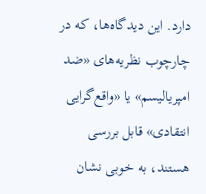دارد. این دیدگاه‌ها، که در چارچوب نظریه‌های «ضد امپریالیسم» یا «واقع‌گرایی انتقادی» قابل بررسی هستند، به خوبی نشان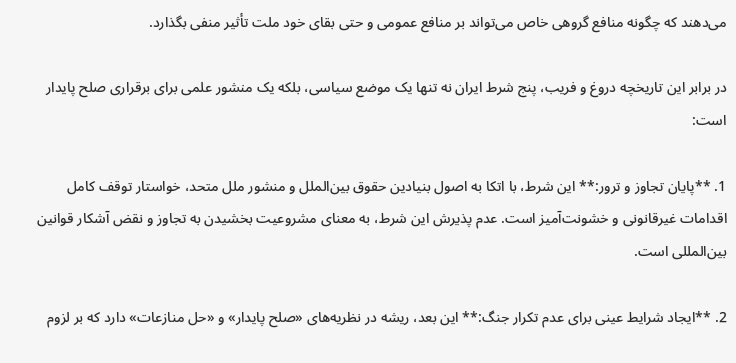می‌دهند که چگونه منافع گروهی خاص می‌تواند بر منافع عمومی و حتی بقای خود ملت تأثیر منفی بگذارد.

در برابر این تاریخچه دروغ و فریب، پنج شرط ایران نه تنها یک موضع سیاسی، بلکه یک منشور علمی برای برقراری صلح پایدار است:

1. **پایان تجاوز و ترور:** این شرط، با اتکا به اصول بنیادین حقوق بین‌الملل و منشور ملل متحد، خواستار توقف کامل اقدامات غیرقانونی و خشونت‌آمیز است. عدم پذیرش این شرط، به معنای مشروعیت بخشیدن به تجاوز و نقض آشکار قوانین بین‌المللی است.

2. **ایجاد شرایط عینی برای عدم تکرار جنگ:** این بعد، ریشه در نظریه‌های «صلح پایدار» و «حل منازعات» دارد که بر لزوم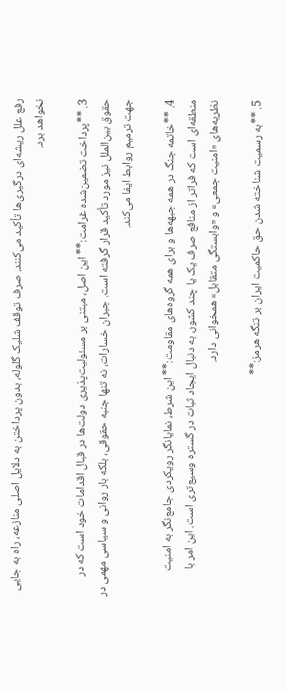رفع علل ریشه‌ای درگیری‌ها تأکید می‌کنند. صرف توقف شلیک گلوله، بدون پرداختن به دلایل اصلی منازعه، راه به جایی نخواهد برد.

3. **پرداخت تضمین‌شده غرامت:** این اصل، مبتنی بر مسئولیت‌پذیری دولت‌ها در قبال اقدامات خود است که در حقوق بین‌الملل نیز مورد تأکید قرار گرفته است. جبران خسارات، نه تنها جنبه حقوقی، بلکه بار روانی و سیاسی مهمی در جهت ترمیم روابط ایفا می‌کند.

4. **خاتمه جنگ در همه جبهه‌ها و برای همه گروه‌های مقاومت:** این شرط، نمایانگر رویکردی جامع‌نگر به امنیت منطقه‌ای است که فراتر از منافع صرف یک یا چند کشور، به دنبال ایجاد ثبات در گستره وسیع‌تری است. این امر با نظریه‌های «امنیت جمعی» و «وابستگی متقابل» همخوانی دارد.

5. **به رسمیت شناخته شدن حق حاکمیت ایران بر تنگه هرمز:**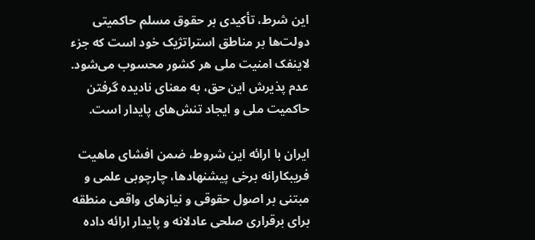این شرط، تأکیدی بر حقوق مسلم حاکمیتی دولت‌ها بر مناطق استراتژیک خود است که جزء لاینفک امنیت ملی هر کشور محسوب می‌شود. عدم پذیرش این حق، به معنای نادیده گرفتن حاکمیت ملی و ایجاد تنش‌های پایدار است.

ایران با ارائه این شروط، ضمن افشای ماهیت فریبکارانه برخی پیشنهادها، چارچوبی علمی و مبتنی بر اصول حقوقی و نیازهای واقعی منطقه برای برقراری صلحی عادلانه و پایدار ارائه داده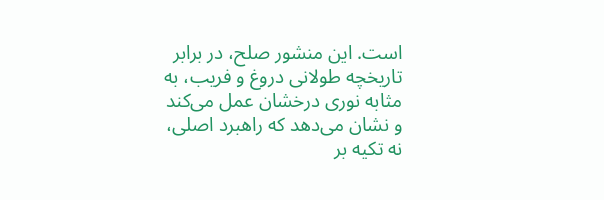است. این منشور صلح، در برابر تاریخچه طولانی دروغ و فریب، به مثابه نوری درخشان عمل می‌کند و نشان می‌دهد که راهبرد اصلی، نه تکیه بر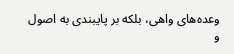وعده‌های واهی، بلکه بر پایبندی به اصول و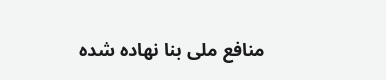منافع ملی بنا نهاده شده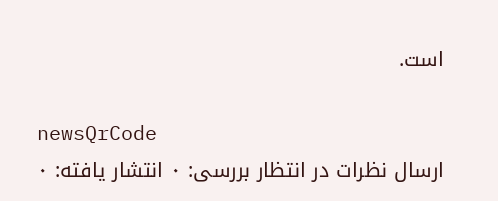است.

newsQrCode
ارسال نظرات در انتظار بررسی: ۰ انتشار یافته: ۰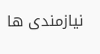نیازمندی ها